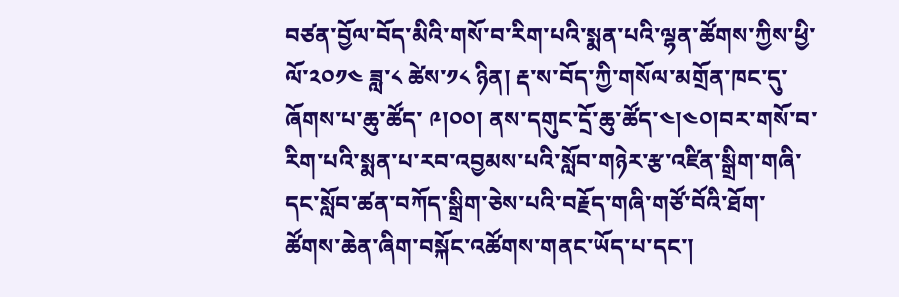བཙན་བྱོལ་བོད་མིའི་གསོ་བ་རིག་པའི་སྨན་པའི་ལྷན་ཚོགས་ཀྱིས་ཕྱི་ལོ་༢༠༡༤ ཟླ་༨ ཚེས་༡༨ ཉིན། རྡ་ས་བོད་ཀྱི་གསོལ་མགྲོན་ཁང་དུ་ཞོགས་པ་ཆུ་ཚོད་ ༩།༠༠། ནས་དགུང་དྲོ་ཆུ་ཚོད་༤།༤༠།བར་གསོ་བ་རིག་པའི་སྨན་པ་རབ་འབྱམས་པའི་སློབ་གཉེར་རྩ་འཛིན་སྒྲིག་གཞི་དང་སློབ་ཚན་བཀོད་སྒྲིག་ཅེས་པའི་བརྗོད་གཞི་གཙོ་བོའི་ཐོག་ཚོགས་ཆེན་ཞིག་བསྐོང་འཚོགས་གནང་ཡོད་པ་དང་།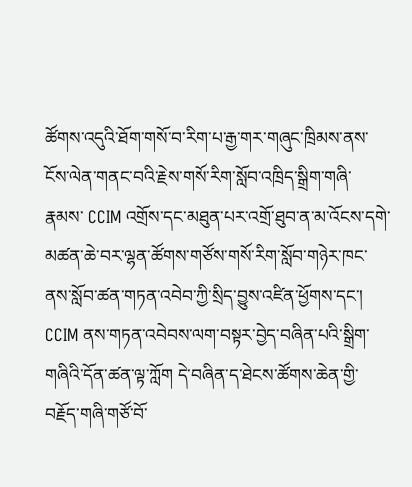ཚོགས་འདུའི་ཐོག་གསོ་བ་རིག་པ་རྒྱ་གར་གཞུང་ཁྲིམས་ནས་ངོས་ལེན་གནང་བའི་རྗེས་གསོ་རིག་སློབ་འཁྲིད་སྒྲིག་གཞི་རྣམས་ CCIM འགྲོས་དང་མཐུན་པར་འགྲོ་ཐུབ་ན་མ་འོངས་དགེ་མཚན་ཆེ་བར་ལྷན་ཚོགས་གཙོས་གསོ་རིག་སློབ་གཉེར་ཁང་ནས་སློབ་ཚན་གཏན་འབེབ་ཀྱི་སྲིད་བྱུས་འཛིན་ཕྱོགས་དང་། CCIM ནས་གཏན་འབེབས་ལག་བསྟར་བྱེད་བཞིན་པའི་སྒྲིག་གཞིའི་དོན་ཚན་ལྟ་ཀློག དེ་བཞིན་ད་ཐེངས་ཚོགས་ཆེན་གྱི་བརྗོད་གཞི་གཙོ་བོ་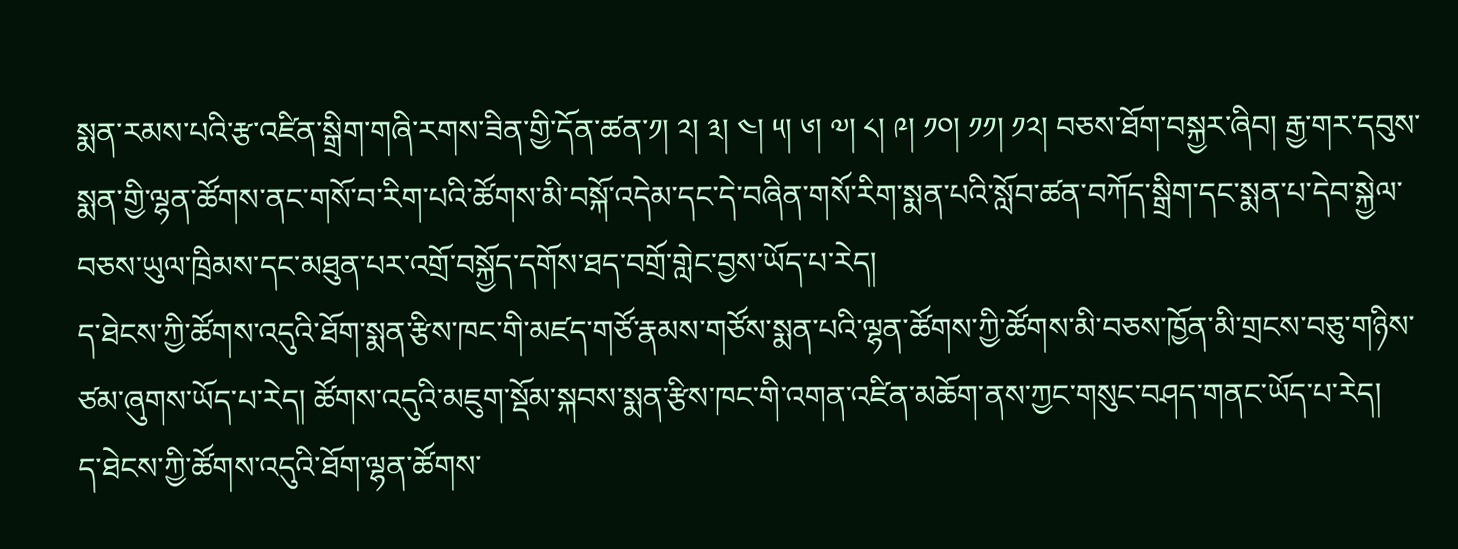སྨན་རམས་པའི་རྩ་འཛིན་སྒྲིག་གཞི་རགས་ཟིན་གྱི་དོན་ཚན་༡། ༢། ༣། ༤། ༥། ༦། ༧། ༨། ༩། ༡༠། ༡༡། ༡༢། བཅས་ཐོག་བསྐྱར་ཞིབ། རྒྱ་གར་དབུས་སྨན་གྱི་ལྷན་ཚོགས་ནང་གསོ་བ་རིག་པའི་ཚོགས་མི་བསྐོ་འདེམ་དང་དེ་བཞིན་གསོ་རིག་སྨན་པའི་སློབ་ཚན་བཀོད་སྒྲིག་དང་སྨན་པ་དེབ་སྐྱེལ་བཅས་ཡུལ་ཁྲིམས་དང་མཐུན་པར་འགྲོ་བསྐྱོད་དགོས་ཐད་བགྲོ་གླེང་བྱས་ཡོད་པ་རེད།
ད་ཐེངས་ཀྱི་ཚོགས་འདུའི་ཐོག་སྨན་རྩིས་ཁང་གི་མཛད་གཙོ་རྣམས་གཙོས་སྨན་པའི་ལྷན་ཚོགས་ཀྱི་ཚོགས་མི་བཅས་ཁྱོན་མི་གྲངས་བཅུ་གཉིས་ཙམ་ཞུགས་ཡོད་པ་རེད། ཚོགས་འདུའི་མཇུག་སྡོམ་སྐབས་སྨན་རྩིས་ཁང་གི་འགན་འཛིན་མཆོག་ནས་ཀྱང་གསུང་བཤད་གནང་ཡོད་པ་རེད།
ད་ཐེངས་ཀྱི་ཚོགས་འདུའི་ཐོག་ལྷན་ཚོགས་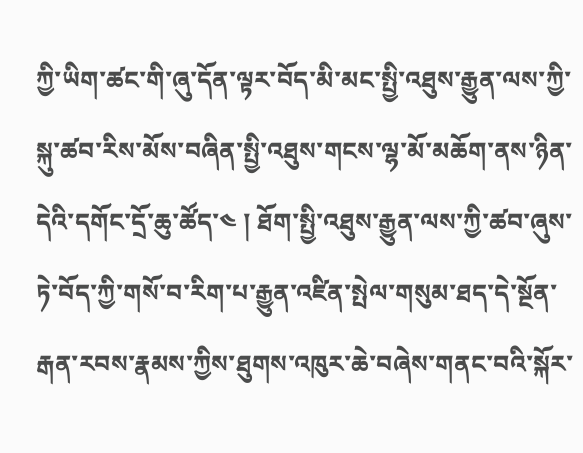ཀྱི་ཡིག་ཚང་གི་ཞུ་དོན་ལྟར་བོད་མི་མང་སྤྱི་འཐུས་རྒྱུན་ལས་ཀྱི་སྐུ་ཚབ་རིས་མོས་བཞིན་སྤྱི་འཐུས་གངས་ལྷ་མོ་མཆོག་ནས་ཉིན་དེའི་དགོང་དྲོ་ཆུ་ཚོད་༤ ། ཐོག་སྤྱི་འཐུས་རྒྱུན་ལས་ཀྱི་ཚབ་ཞུས་ཏེ་བོད་ཀྱི་གསོ་བ་རིག་པ་རྒྱུན་འཛིན་སྤེལ་གསུམ་ཐད་དེ་སྔོན་རྒན་རབས་རྣམས་ཀྱིས་ཐུགས་འཁུར་ཆེ་བཞེས་གནང་བའི་སྐོར་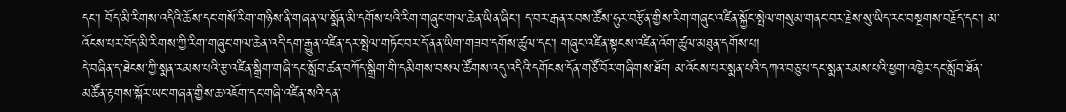དང་། བོད་མི་རིགས་འདིའི་ཆོས་དང་གསོ་རིག་གཉིས་ནི་གཞན་ལ་སྨོན་མི་དགོས་པའི་རིག་གཞུང་གལ་ཆེན་ཡིན་ཞིང་། ད་བར་རྒན་རབས་ཚོས་ཧུར་བརྩོན་གྱིས་རིག་གཞུང་འཛིན་སྐྱོང་སྤེལ་གསུམ་གནང་བར་རྗེས་སུ་ཡིད་རང་བསྔགས་བརྗོད་དང་། མ་འོངས་པར་བོད་མི་རིགས་ཀྱི་རིག་གཞུང་གལ་ཆེན་འདི་དག་རྒྱུན་འཛིན་དར་སྤེལ་གཏོང་བར་དོ་ནན་ཡིག་གཟབ་དགོས་ཚུལ་དང་། གཞུང་འཛིན་སྟངས་འཛིན་འོག་ཚུལ་མཐུན་དགོས་པ།
དེ་བཞིན་ད་ཐེངས་ཀྱི་སྨན་རམས་པའི་རྩ་འཛིན་སྒྲིག་གཞི་དང་སློབ་ཚན་བཀོད་སྒྲིག་གི་དམིགས་བསལ་ཚོགས་འདུ་འདིའི་དགོངས་དོན་གཙོ་བོར་གཞིགས་ཐོག མ་འོངས་པར་སྨན་པའི་དཀའ་བཅུ་པ་དང་སྨན་རམས་པའི་ཕྱག་འཁྱེར་དང་སློབ་ཐོན་མཚོན་རྟགས་སྐོར་ཡང་གཞན་གྱིས་ཆ་འཇོག་དང་གཞི་འཛིན་སའི་དན་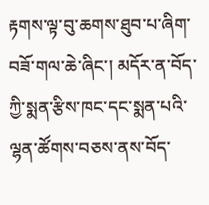རྟགས་ལྟ་བུ་ཆགས་ཐུབ་པ་ཞིག་བཟོ་གལ་ཆེ་ཞིང་། མདོར་ན་བོད་ཀྱི་སྨན་རྩིས་ཁང་དང་སྨན་པའི་ལྷན་ཚོགས་བཅས་ནས་བོད་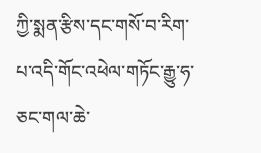ཀྱི་སྨན་རྩིས་དང་གསོ་བ་རིག་པ་འདི་གོང་འཕེལ་གཏོང་རྒྱུ་ཧ་ཅང་གལ་ཆེ་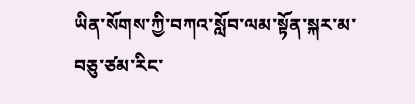ཡིན་སོགས་ཀྱི་བཀའ་སློབ་ལམ་སྟོན་སྐར་མ་བཅུ་ཙམ་རིང་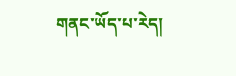གནང་ཡོད་པ་རེད།